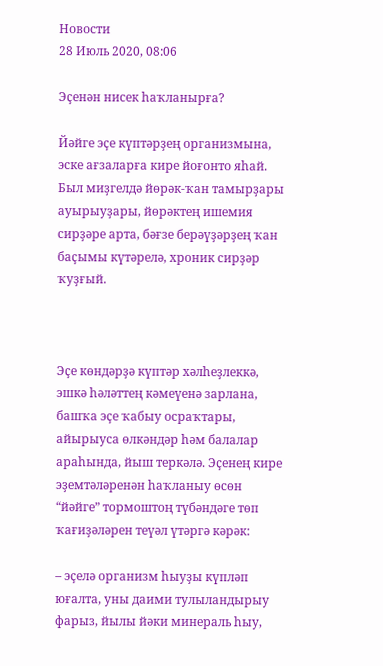Новости
28 Июль 2020, 08:06

Эҫенән нисек һаҡланырға?

Йәйге эҫе күптәрҙең организмына, эске ағзаларға кире йоғонто яһай. Был миҙгелдә йөрәк-ҡан тамырҙары ауырыуҙары, йөрәктең ишемия сирҙәре арта, бәғзе берәүҙәрҙең ҡан баҫымы күтәрелә, хроник сирҙәр ҡуҙғый.



Эҫе көндәрҙә күптәр хәлһеҙлеккә, эшкә һәләттең кәмеүенә зарлана, башҡа эҫе ҡабыу осраҡтары, айырыуса өлкәндәр һәм балалар араһында, йыш теркәлә. Эҫенең кире эҙемтәләренән һаҡланыу өсөн “йәйге” тормоштоң түбәндәге төп ҡағиҙәләрен теүәл үтәргә кәрәк:

– эҫелә организм һыуҙы күпләп юғалта, уны даими тулыландырыу фарыз, йылы йәки минераль һыу,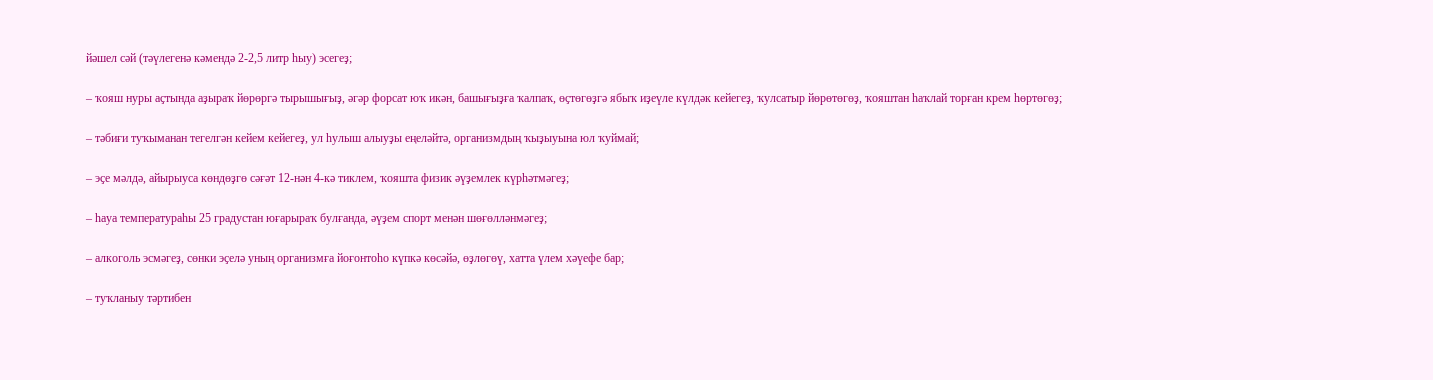йәшел сәй (тәүлегенә кәмендә 2-2,5 литр һыу) эсегеҙ;

– ҡояш нуры аҫтында аҙыраҡ йөрөргә тырышығыҙ, әгәр форсат юҡ икән, башығыҙға ҡалпаҡ, өҫтөгөҙгә ябыҡ иҙеүле күлдәк кейегеҙ, ҡулсатыр йөрөтөгөҙ, ҡояштан һаҡлай торған крем һөртөгөҙ;

– тәбиғи туҡыманан тегелгән кейем кейегеҙ, ул һулыш алыуҙы еңеләйтә, организмдың ҡыҙыуына юл ҡуймай;

– эҫе мәлдә, айырыуса көндөҙгө сәғәт 12-нән 4-кә тиклем, ҡояшта физик әүҙемлек күрһәтмәгеҙ;

– һауа температураһы 25 градустан юғарыраҡ булғанда, әүҙем спорт менән шөғөлләнмәгеҙ;

– алкоголь эсмәгеҙ, сөнки эҫелә уның организмға йоғонтоһо күпкә көсәйә, өҙлөгөү, хатта үлем хәүефе бар;

– туҡланыу тәртибен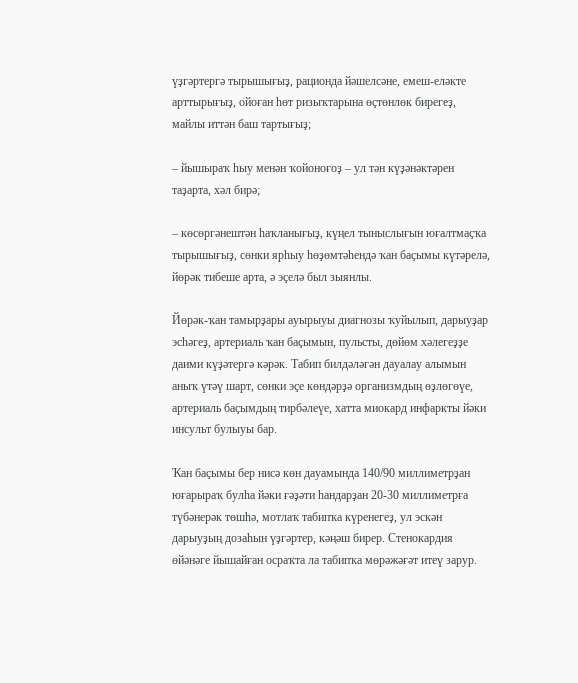үҙгәртергә тырышығыҙ, рационда йәшелсәне, емеш-еләкте арттырығыҙ, ойоған һөт ризыҡтарына өҫтөнлөк бирегеҙ, майлы иттән баш тартығыҙ;

– йышыраҡ һыу менән ҡойоноғоҙ – ул тән күҙәнәктәрен таҙарта, хәл бирә;

– көсөргәнештән һаҡланығыҙ, күңел тыныслығын юғалтмаҫҡа тырышығыҙ, сөнки ярһыу һөҙөмтәһендә ҡан баҫымы күтәрелә, йөрәк тибеше арта, ә эҫелә был зыянлы.

Йөрәк-ҡан тамырҙары ауырыуы диагнозы ҡуйылып, дарыуҙар эсһәгеҙ, артериаль ҡан баҫымын, пульсты, дөйөм хәлегеҙҙе даими күҙәтергә кәрәк. Табип билдәләгән дауалау алымын аныҡ үтәү шарт, сөнки эҫе көндәрҙә организмдың өҙлөгөүе, артериаль баҫымдың тирбәлеүе, хатта миокард инфаркты йәки инсульт булыуы бар.

Ҡан баҫымы бер нисә көн дауамында 140/90 миллиметрҙан юғарыраҡ булһа йәки ғәҙәти һандарҙан 20-30 миллиметрға түбәнерәк төшһә, мотлаҡ табипҡа күренегеҙ, ул эскән дарыуҙың дозаһын үҙгәртер, кәңәш бирер. Стенокардия өйәнәге йышайған осраҡта ла табипҡа мөрәжәғәт итеү зарур.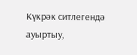Күкрәк ситлегендә ауыртыу,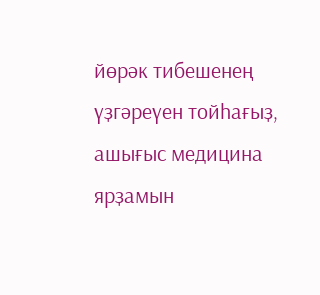йөрәк тибешенең үҙгәреүен тойһағыҙ, ашығыс медицина ярҙамын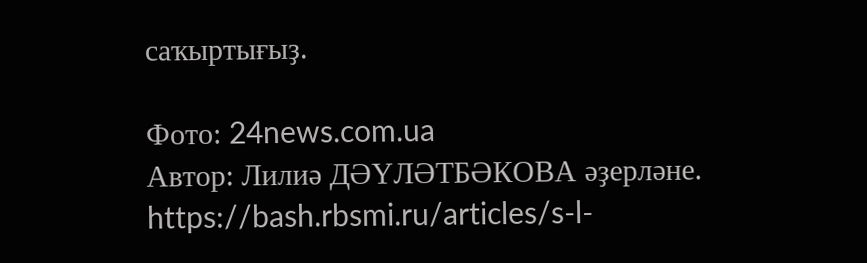саҡыртығыҙ.

Фото: 24news.com.ua
Автор: Лилиә ДӘҮЛӘТБӘКОВА әҙерләне.
https://bash.rbsmi.ru/articles/s-l-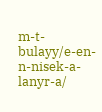m-t-bulayy/e-en-n-nisek-a-lanyr-a/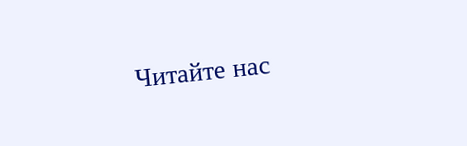Читайте нас